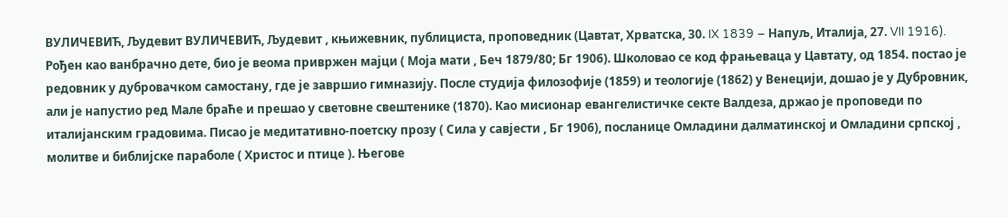ВУЛИЧЕВИЋ, Људевит ВУЛИЧЕВИЋ, Људевит , књижевник, публициста, проповедник (Цавтат, Хрватска, 30. IX 1839 – Напуљ, Италија, 27. VII 1916). Рођен као ванбрачно дете, био је веома привржен мајци ( Моја мати , Беч 1879/80; Бг 1906). Школовао се код фрањеваца у Цавтату, од 1854. постао је редовник у дубровачком самостану, где је завршио гимназију. После студија филозофије (1859) и теологије (1862) у Венецији, дошао је у Дубровник, али је напустио ред Мале браће и прешао у световне свештенике (1870). Као мисионар евангелистичке секте Валдеза, држао је проповеди по италијанским градовима. Писао је медитативно-поетску прозу ( Сила у савјести , Бг 1906), посланице Омладини далматинској и Омладини српској , молитве и библијске параболе ( Христос и птице ). Његове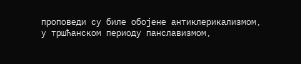проповеди су биле обојене антиклерикализмом, у тршћанском периоду панславизмом,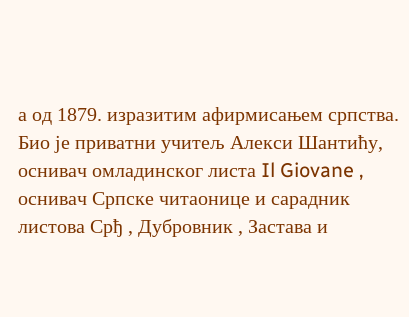а од 1879. изразитим афирмисањем српства. Био је приватни учитељ Алекси Шантићу, оснивач омладинског листа Il Giovane , оснивач Српске читаонице и сарадник листова Срђ , Дубровник , Застава и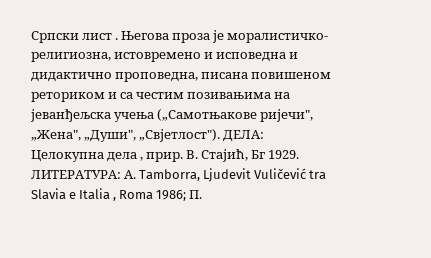Српски лист . Његова проза је моралистичко-религиозна, истовремено и исповедна и дидактично проповедна, писана повишеном реториком и са честим позивањима на јеванђељска учења („Самотњакове ријечи", „Жена", „Души", „Свјетлост"). ДЕЛА: Целокупна дела , прир. В. Стајић, Бг 1929. ЛИТЕРАТУРА: А. Tamborra, Ljudevit Vuličević tra Slavia e Italia , Roma 1986; П.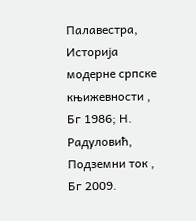Палавестра, Историја модерне српске књижевности , Бг 1986; Н. Радуловић, Подземни ток , Бг 2009.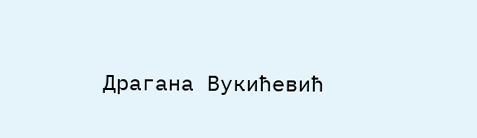Драгана Вукићевић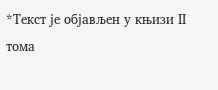*Текст је објављен у књизи II тома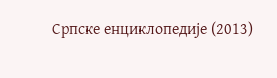Српске енциклопедије (2013)